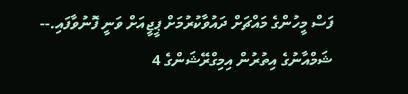ފަސް މީހުންގެ މައްޗަށް ދައުވާކުރުމަށް ޕީޖީއަށް ވަނީ ފޮނުވާފައި.--
ޝަމްއާނުގެ އިތުރުން އިމިގްރޭޝަންގެ 4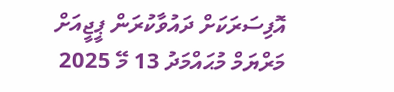އޮފިސަރަކަށް ދައުވާކުރަން ޕީޖީއަށް
މަރްޔަމް މުޙައްމަދު 13 މޭ 2025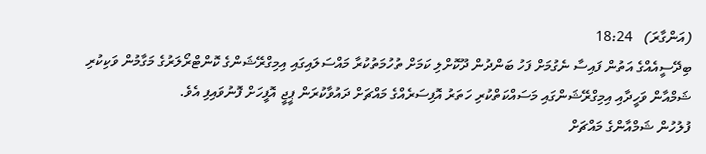(އަންގާރަ)   18:24
ބިދޭސީއެއްގެ އަތުން ފައިސާ ނެގުމަށް ފަހު ބަންދުން ދޫކޮށްލި ކަމަށް ތުހުމަތުކުރާ މައްސަލައިގައި އިމިގްރޭޝަންގެ ކޮންޓްރޯލަރުގެ މަގާމުން ވަކިކުރި ޝަމްއާން ވަހީދާއި އިމިގްރޭޝަންގައި މަސައްކަތްކުރި ހަތަރު އޮފިސަރެއްގެ މައްޗަށް ދައުވާކުރަން ޕީޖީ އޮފީހަށް ފޮނުވައިފި އެވެ.
ފުލުހުން ޝަމްއާންގެ މައްޗަށް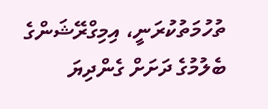ތުހުމަތުކުރަނީ، އިމިގްރޭޝަންގެ ބެލުމުގެ ދަށަށް ގެންދިޔަ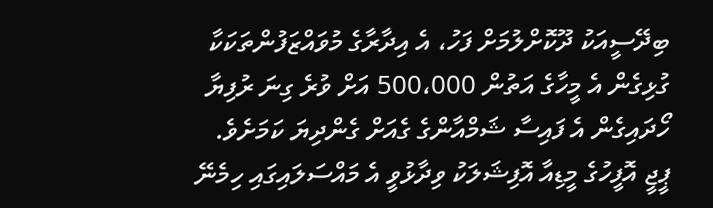ބިދޭސީއަކު ދޫކޮށްލުމަށް ފަހު، އެ އިދާރާގެ މުވައްޒަފުންތަކަކާ ގުޅިގެން އެ މީހާގެ އަތުން 500،000 އަށް ވުރެ ގިނަ ރުފިޔާ ހޯދައިގެން އެ ފައިސާ ޝަމްއާންގެ ގެއަށް ގެންދިޔަ ކަމަށެވެ.
ޕީޖީ އޮފީހުގެ މީޑިއާ އޮފިޝަލަކު ވިދާޅުވީ އެ މައްސަލައިގައި ހިމެނޭ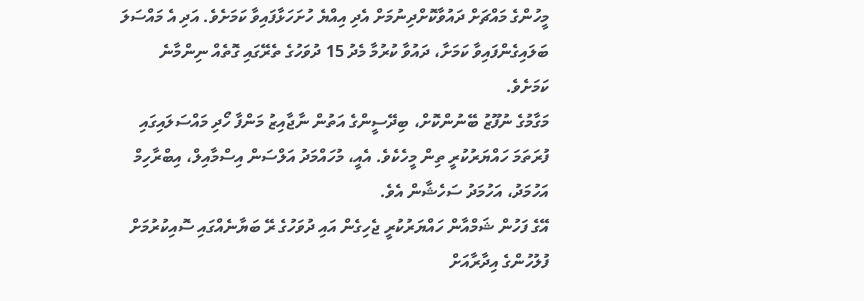މީހުންގެ މައްޗަށް ދައުވާކޮށްދިނުމަށް އެދި އިއްޔެ ހުށަހަޅާފައިވާ ކަމަށެވެ. އަދި އެ މައްސަލަ ބަލައިގެންފައިވާ ކަމަށާ، ދައުވާ ކުރުމާ މެދު 15 ދުވަހުގެ ތެރޭގައި ގޮތެއް ނިންމާނެ ކަމަށެވެ.
މަގާމުގެ ނުފޫޒު ބޭނުންކޮށް، ބިދޭސީންގެ އަތުން ނާޖާއިޒު މަންފާ ހޯދި މައްސަލައިގައި ފުރަތަމަ ހައްޔަރުކުރީ ތިން މީހެކެވެ. އެއީ، މުހައްމަދު އަލްސަން އިސްމާއިލް، އިބްރާހިމް އަހުމަދު، އަހުމަދު ސަހެޝާން އެވެ.
އޭގެ ފަހުން ޝަމްއާން ހައްޔަރުކުރީ ޖެހިގެން އައި ދުވަހުގެ ރޭ ބަޔާނެއްގައި ސޮއިކުރުމަށް ފުލުހުންގެ އިދާރާއަށް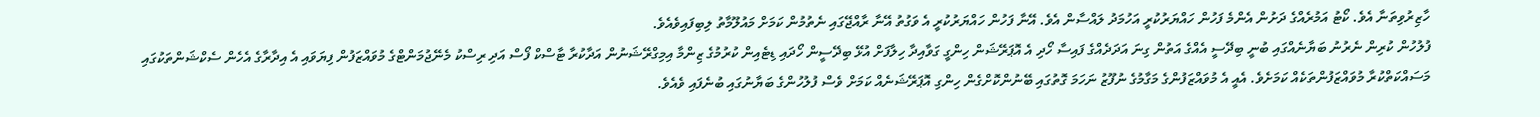ހާޒިރުވިތަނާ އެވެ. ކޯޓު އަމުރެއްގެ ދަށުން އެންމެ ފަހުން ހައްޔަރުކުރީ އަހުމަދު ލައްސާން އެވެ. އޭނާ ފަހުން ހައްޔަރުކުރީ އެ ވަގުތު އޭނާ ރާއްޖޭގައި ނެތުމުން ކަމަށް މައުލޫމާތު ލިބިފައިވެއެވެ.
ފުލުހުން ކުރިން ނެރުނު ބަޔާނެއްގައި ބުނީ ބިދޭސީ އެއްގެ އަތުން ގިނަ އަދަދެއްގެ ފައިސާ ހޯދި އެ އޮޕަރޭޝަން ހިންގީ ގަވާއިދާ ހިލާފަށް އުޅޭ ބިދޭސީން ހޯދައި ޑިޓެއިން ކުރުމުގެ ޒިންމާ އިމިގްރޭޝަނުން އަދާކުރާ ޓާސްކް ފޯސް އަދި ރިސްކު މެނޭޖުމަންޓްގެ މުވައްޒަފުން ފިޔަވައި އެ އިދާރާގެ އެހެން ސެކްޝަންތަކުގައި މަސައްކަތްކުރާ މުވައްޒަފުންތަކެއް ކަމަށެވެ. އެއީ އެ މުވައްޒަފުންގެ މަގާމުގެ ނުފޫޒު ނަހަމަ ގޮތުގައި ބޭނުންކޮށްގެން ހިންގި އޮޕަރޭޝަނެއް ކަމަށް ވެސް ފުލުހުންގެ ބަޔާނުގައި ބުނެފައި ވެއެވެ.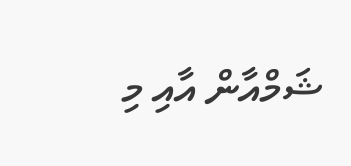ޝަމްއާން އާއި މި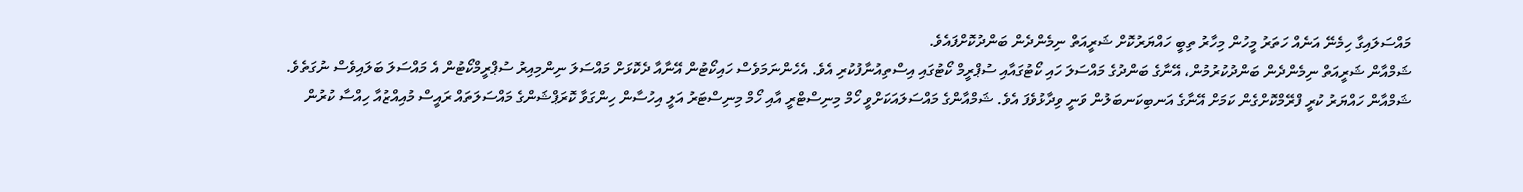މައްސަލައިގާ ހިމެނޭ އަނެއް ހަތަރު މީހުން މިހާރު ތިބީ ހައްޔަރުކޮށް ޝަރީއަތް ނިމެންދެން ބަންދުކޮށްފައެވެ.
ޝަމްއާން ޝަރީއަތް ނިމެންދެން ބަންދުކުރުމުން، އޭނާގެ ބަންދުގެ މައްސަލަ ހައި ކޯޓުގައާއި ސުޕްރީމް ކޯޓުގައި އިސްތިއުނާފުކުރި އެވެ. އެހެންނަމަވެސް ހައިކޯޓުން އޭނާއާ ދެކޮޅަށް މައްސަލަ ނިންމިއިރު ސުޕްރީމްކޯޓުން އެ މައްސަލަ ބަލައިވެސް ނުގަތެވެ.
ޝަމްއާން ހައްޔަރު ކުރީ ފްރޭމްކޮށްގެން ކަމަށް އޭނާގެ އަނބިކަނބަލުން ވަނީ ވިދާޅުވެފަ އެވެ. ޝަމްއާންގެ މައްސަލައަކަށްވީ ހޯމް މިނިސްޓްރީ އާއި ހޯމް މިނިސްޓަރު އަލީ އިހުސާން ހިންގަވާ ކޮރަޕްޝަންގެ މައްސަލަތައް ރައީސް މުއިއްޒުއާ ހިއްސާ ކުރުން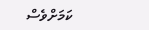ކަމަށްވެސް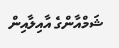ޝަމްއާންގެ އާއިލާއިން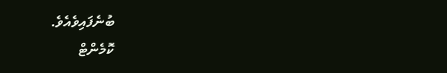ބުނެފައިވެއެވެ.
ކޮމެންޓް